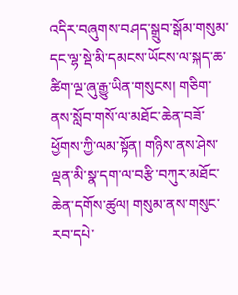འདིར་བཞུགས་བཤད་སྒྲུབ་སྒོམ་གསུམ་དང་ལྷ་སྡེ་མི་དམངས་ཡོངས་ལ་སྐད་ཆ་ཚིག་ལྔ་ཞུ་རྒྱུ་ཡིན་གསུངས། གཅིག་ནས་སློབ་གསོ་ལ་མཐོང་ཆེན་བཟོ་ཕྱོགས་ཀྱི་ལམ་སྟོན། གཉིས་ནས་ཤེས་ལྡན་མི་སྣ་དག་ལ་བརྩི་བཀུར་མཐོང་ཆེན་དགོས་ཚུལ། གསུམ་ནས་གསུང་རབ་དཔེ་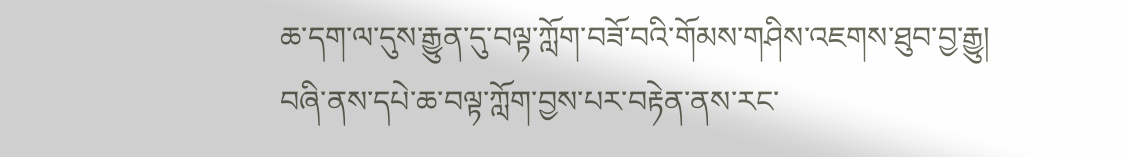ཆ་དག་ལ་དུས་རྒྱུན་དུ་བལྟ་ཀློག་བཟོ་བའི་གོམས་གཤིས་འཇགས་ཐུབ་བྱ་རྒྱུ། བཞི་ནས་དཔེ་ཆ་བལྟ་ཀློག་བྱས་པར་བརྟེན་ནས་རང་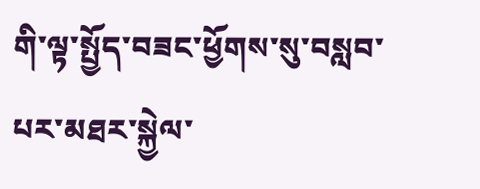གི་ལྟ་སྤྱོད་བཟང་ཕྱོགས་སུ་བསླབ་པར་མཐར་སྐྱེལ་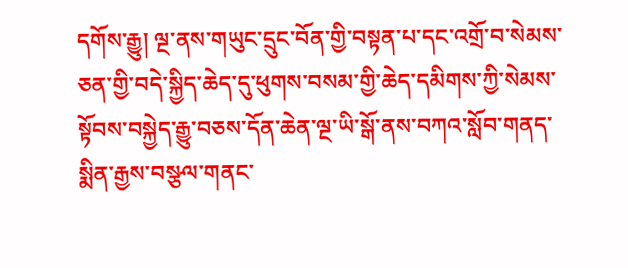དགོས་རྒྱུ། ལྔ་ནས་གཡུང་དྲུང་བོན་གྱི་བསྟན་པ་དང་འགྲོ་བ་སེམས་ཅན་གྱི་བདེ་སྐྱིད་ཆེད་དུ་ཕུགས་བསམ་གྱི་ཆེད་དམིགས་ཀྱི་སེམས་སྟོབས་བསྐྱེད་རྒྱུ་བཅས་དོན་ཆེན་ལྔ་ཡི་སྒོ་ནས་བཀའ་སློབ་གནད་སྨིན་རྒྱས་བསྩལ་གནང་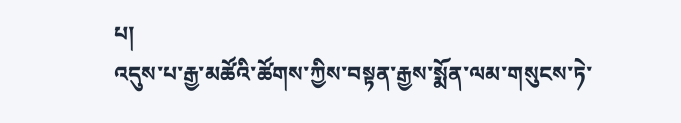པ།
འདུས་པ་རྒྱ་མཚོའི་ཚོགས་ཀྱིས་བསྟན་རྒྱས་སྨོན་ལམ་གསུངས་ཏེ་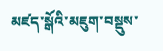མཛད་སྒོའི་མཇུག་བསྡུས་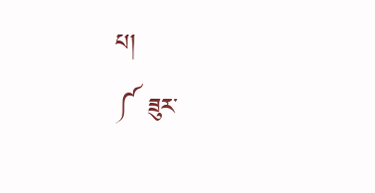པ།
༼ ཟུར་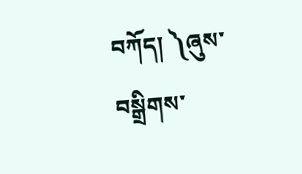བཀོད། ༽ཞུས་བསྒྲིགས་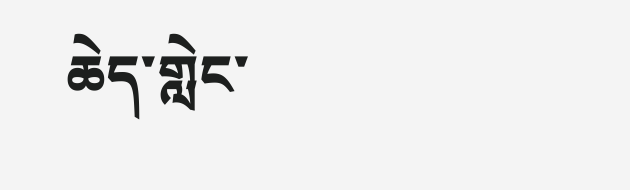ཆེད་གླེང་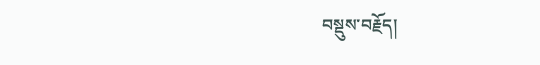བསྡུས་བརྗོད།